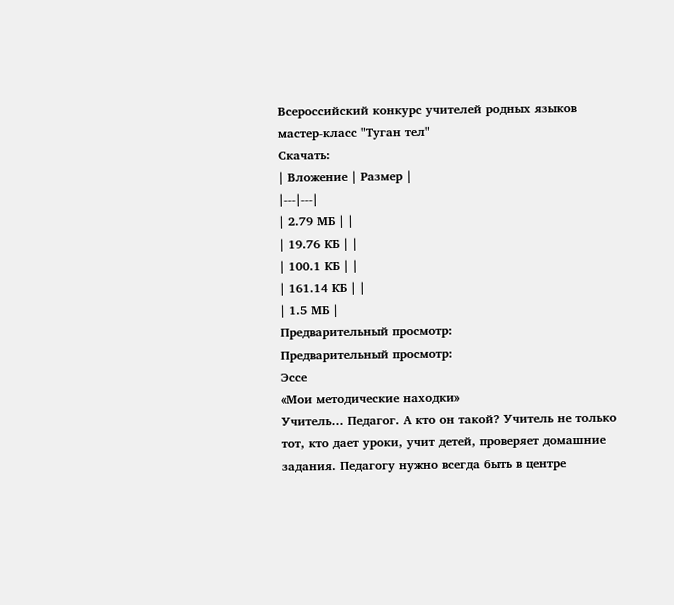Всероссийский конкурс учителей родных языков мастер-класс "Туган тел"
Скачать:
| Вложение | Размер |
|---|---|
| 2.79 МБ | |
| 19.76 КБ | |
| 100.1 КБ | |
| 161.14 КБ | |
| 1.5 МБ |
Предварительный просмотр:
Предварительный просмотр:
Эссе
«Мои методические находки»
Учитель… Педагог. А кто он такой? Учитель не только тот, кто дает уроки, учит детей, проверяет домашние задания. Педагогу нужно всегда быть в центре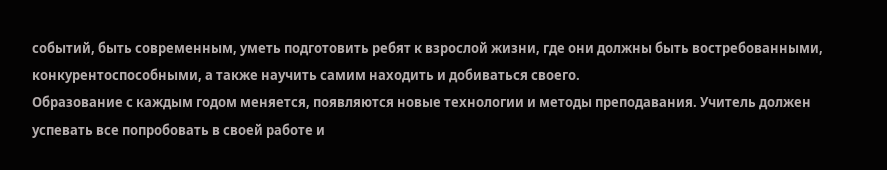событий, быть современным, уметь подготовить ребят к взрослой жизни, где они должны быть востребованными, конкурентоспособными, а также научить самим находить и добиваться своего.
Образование с каждым годом меняется, появляются новые технологии и методы преподавания. Учитель должен успевать все попробовать в своей работе и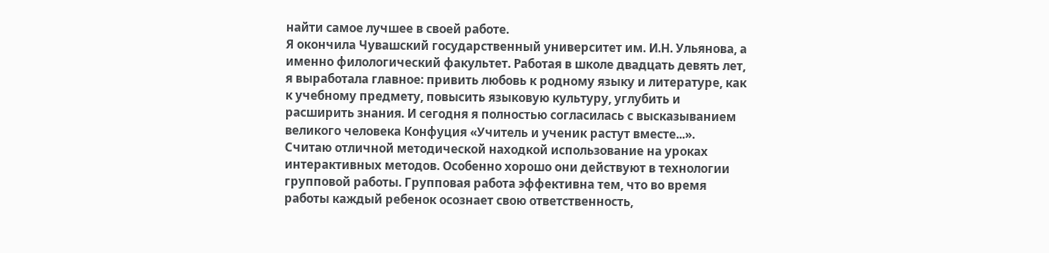найти самое лучшее в своей работе.
Я окончила Чувашский государственный университет им. И.Н. Ульянова, а именно филологический факультет. Работая в школе двадцать девять лет, я выработала главное: привить любовь к родному языку и литературе, как к учебному предмету, повысить языковую культуру, углубить и расширить знания. И сегодня я полностью согласилась с высказыванием великого человека Конфуция «Учитель и ученик растут вместе...».
Считаю отличной методической находкой использование на уроках интерактивных методов. Особенно хорошо они действуют в технологии групповой работы. Групповая работа эффективна тем, что во время работы каждый ребенок осознает свою ответственность,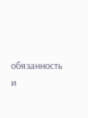обязанность и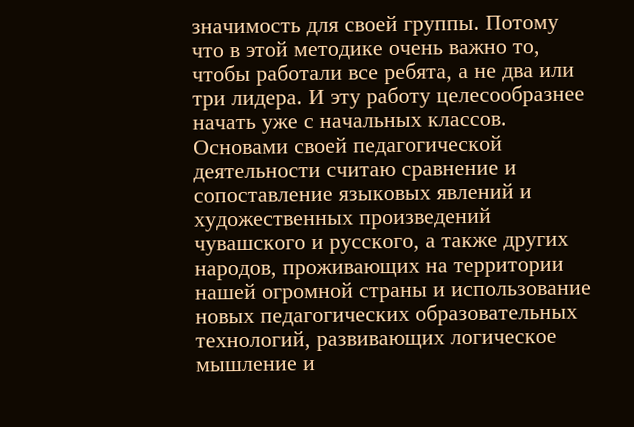значимость для своей группы. Потому что в этой методике очень важно то, чтобы работали все ребята, а не два или три лидера. И эту работу целесообразнее начать уже с начальных классов.
Основами своей педагогической деятельности считаю сравнение и сопоставление языковых явлений и художественных произведений чувашского и русского, а также других народов, проживающих на территории нашей огромной страны и использование новых педагогических образовательных технологий, развивающих логическое мышление и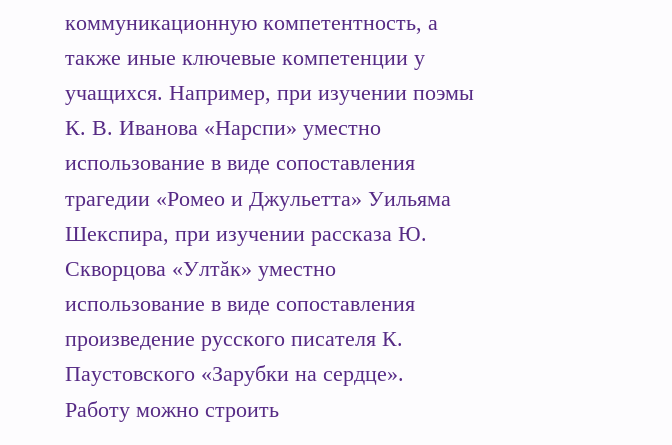коммуникационную компетентность, а также иные ключевые компетенции у учащихся. Например, при изучении поэмы К. В. Иванова «Нарспи» уместно использование в виде сопоставления трагедии «Ромео и Джульетта» Уильяма Шекспира, при изучении рассказа Ю. Скворцова «Ултăк» уместно использование в виде сопоставления произведение русского писателя К. Паустовского «Зарубки на сердце». Работу можно строить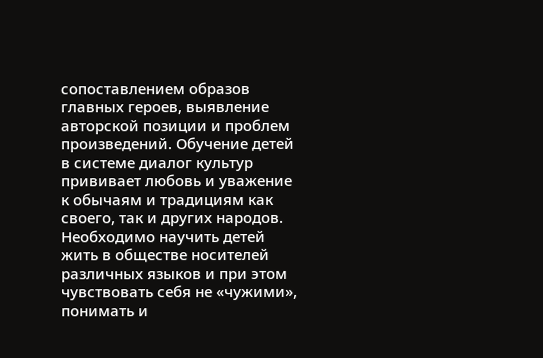сопоставлением образов главных героев, выявление авторской позиции и проблем произведений. Обучение детей в системе диалог культур прививает любовь и уважение к обычаям и традициям как своего, так и других народов. Необходимо научить детей жить в обществе носителей различных языков и при этом чувствовать себя не «чужими», понимать и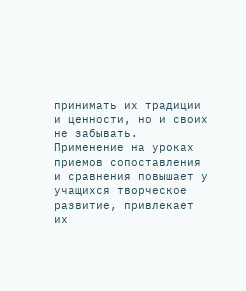принимать их традиции и ценности, но и своих не забывать. Применение на уроках приемов сопоставления и сравнения повышает у учащихся творческое развитие, привлекает их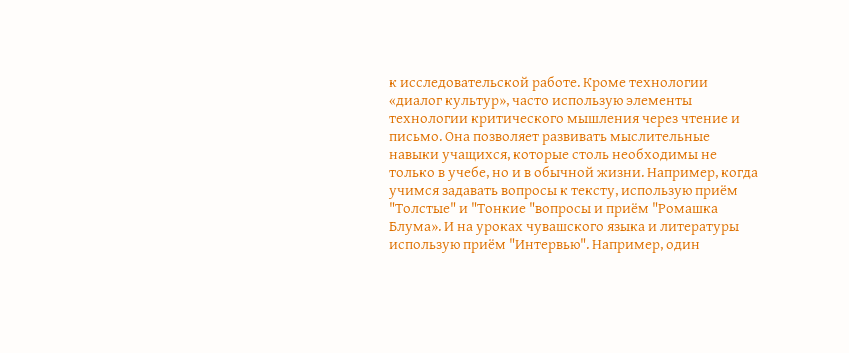к исследовательской работе. Кроме технологии «диалог культур», часто использую элементы технологии критического мышления через чтение и письмо. Она позволяет развивать мыслительные навыки учащихся, которые столь необходимы не только в учебе, но и в обычной жизни. Например, когда учимся задавать вопросы к тексту, использую приём "Толстые" и "Тонкие "вопросы и приём "Ромашка Блума». И на уроках чувашского языка и литературы использую приём "Интервью". Например, один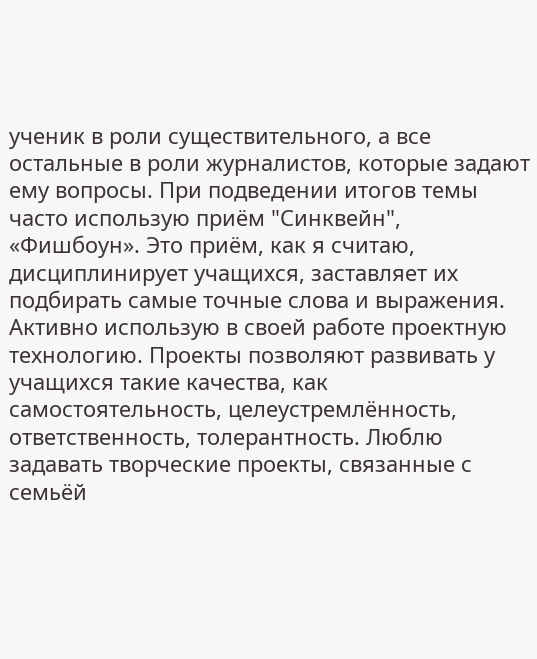ученик в роли существительного, а все остальные в роли журналистов, которые задают ему вопросы. При подведении итогов темы часто использую приём "Синквейн", «Фишбоун». Это приём, как я считаю, дисциплинирует учащихся, заставляет их подбирать самые точные слова и выражения.
Активно использую в своей работе проектную технологию. Проекты позволяют развивать у учащихся такие качества, как самостоятельность, целеустремлённость, ответственность, толерантность. Люблю задавать творческие проекты, связанные с семьёй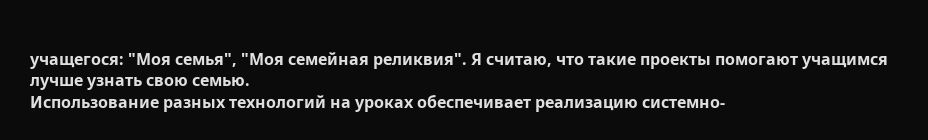учащегося: "Моя семья", "Моя семейная реликвия". Я считаю, что такие проекты помогают учащимся лучше узнать свою семью.
Использование разных технологий на уроках обеспечивает реализацию системно-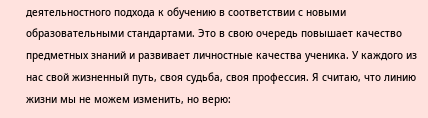деятельностного подхода к обучению в соответствии с новыми образовательными стандартами. Это в свою очередь повышает качество предметных знаний и развивает личностные качества ученика. У каждого из нас свой жизненный путь, своя судьба, своя профессия. Я считаю, что линию жизни мы не можем изменить, но верю: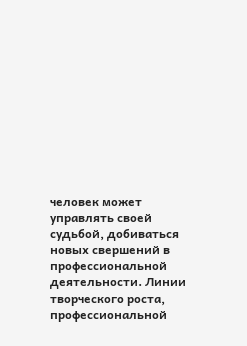человек может управлять своей судьбой, добиваться новых свершений в профессиональной деятельности. Линии творческого роста, профессиональной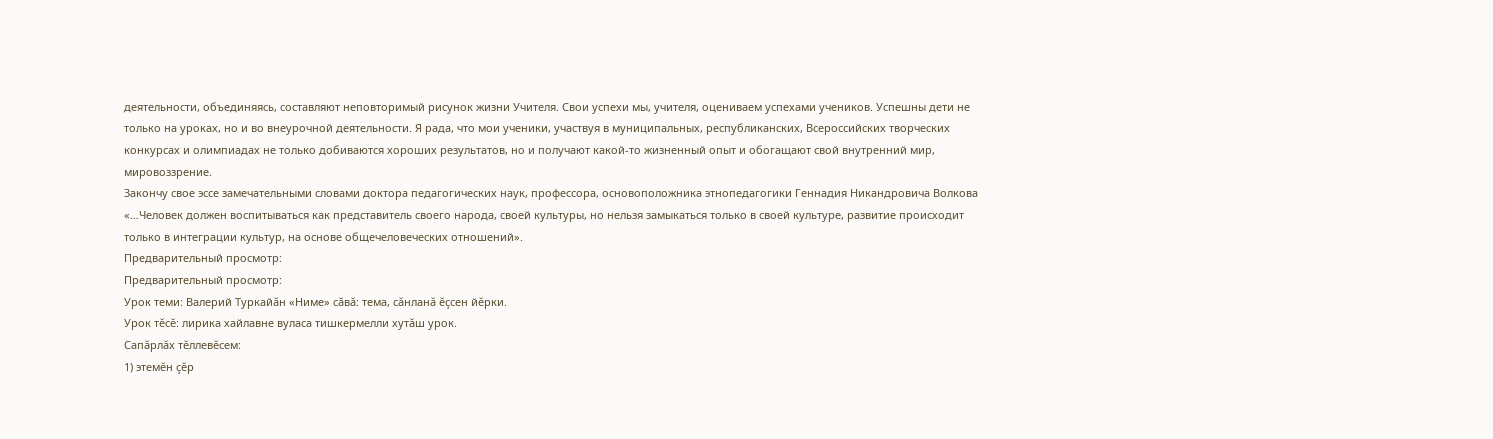деятельности, объединяясь, составляют неповторимый рисунок жизни Учителя. Свои успехи мы, учителя, оцениваем успехами учеников. Успешны дети не только на уроках, но и во внеурочной деятельности. Я рада, что мои ученики, участвуя в муниципальных, республиканских, Всероссийских творческих конкурсах и олимпиадах не только добиваются хороших результатов, но и получают какой-то жизненный опыт и обогащают свой внутренний мир, мировоззрение.
Закончу свое эссе замечательными словами доктора педагогических наук, профессора, основоположника этнопедагогики Геннадия Никандровича Волкова «…Человек должен воспитываться как представитель своего народа, своей культуры, но нельзя замыкаться только в своей культуре, развитие происходит только в интеграции культур, на основе общечеловеческих отношений».
Предварительный просмотр:
Предварительный просмотр:
Урок теми: Валерий Туркайăн «Ниме» сăвă: тема, сăнланă ĕçсен йĕрки.
Урок тĕсĕ: лирика хайлавне вуласа тишкермелли хутăш урок.
Сапăрлăх тĕллевĕсем:
1) этемĕн çĕр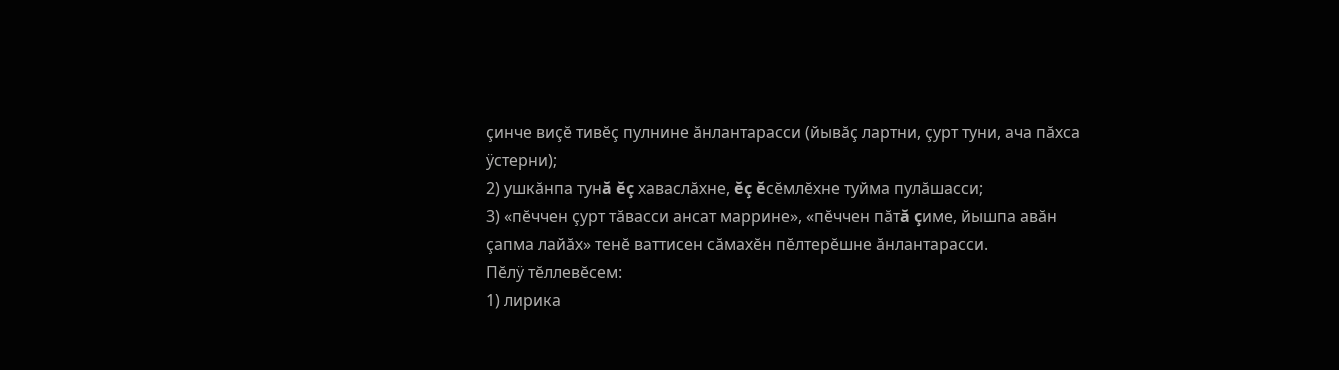çинче виçĕ тивĕç пулнине ăнлантарасси (йывăç лартни, çурт туни, ача пăхса ÿстерни);
2) ушкăнпа тунă ĕç хаваслăхне, ĕç ĕсĕмлĕхне туйма пулăшасси;
3) «пĕччен çурт тăвасси ансат маррине», «пĕччен пăтă çиме, йышпа авăн çапма лайăх» тенĕ ваттисен сăмахĕн пĕлтерĕшне ăнлантарасси.
Пĕлÿ тĕллевĕсем:
1) лирика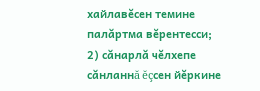хайлавĕсен темине палăртма вĕрентесси;
2) сăнарлă чĕлхепе сăнланнă ĕçсен йĕркине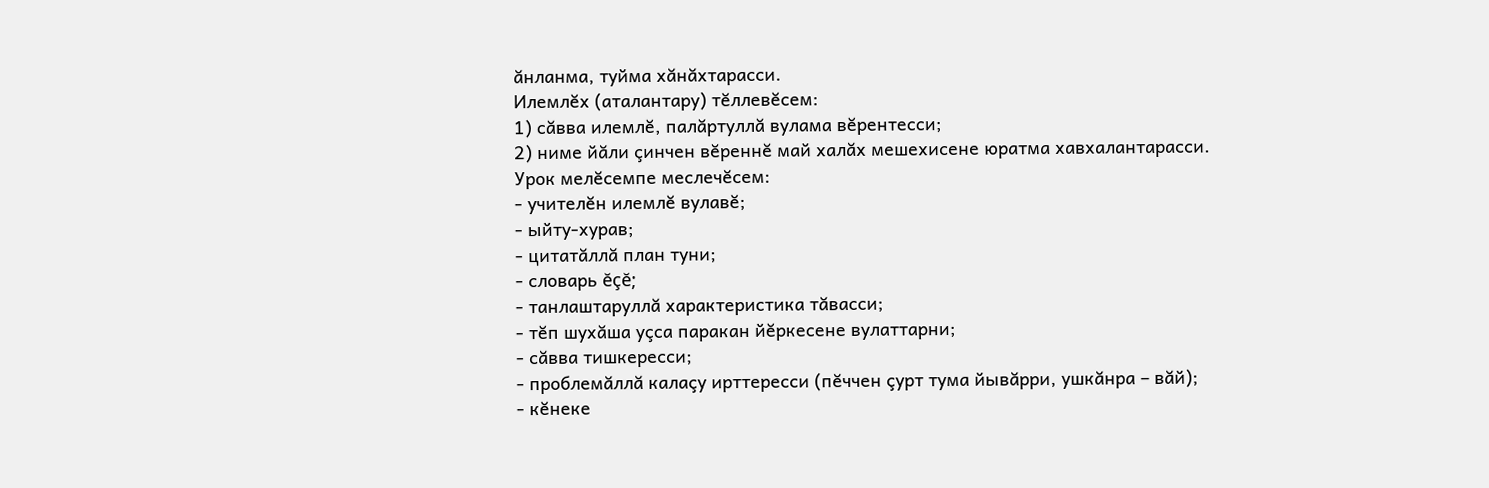ăнланма, туйма хăнăхтарасси.
Илемлĕх (аталантару) тĕллевĕсем:
1) сăвва илемлĕ, палăртуллă вулама вĕрентесси;
2) ниме йăли çинчен вĕреннĕ май халăх мешехисене юратма хавхалантарасси.
Урок мелĕсемпе меслечĕсем:
- учителĕн илемлĕ вулавĕ;
- ыйту-хурав;
- цитатăллă план туни;
- словарь ĕçĕ;
- танлаштаруллă характеристика тăвасси;
- тĕп шухăша уçса паракан йĕркесене вулаттарни;
- сăвва тишкересси;
- проблемăллă калаçу ирттересси (пĕччен çурт тума йывăрри, ушкăнра – вăй);
- кĕнеке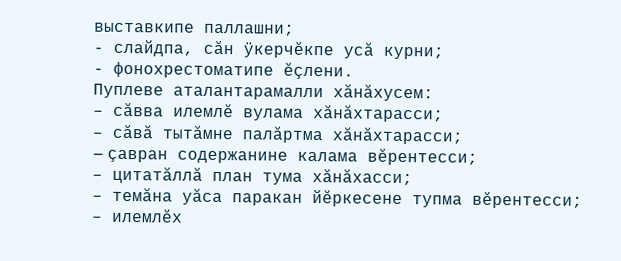выставкипе паллашни;
- слайдпа, сăн ÿкерчĕкпе усă курни;
- фонохрестоматипе ĕçлени.
Пуплеве аталантарамалли хăнăхусем:
– сăвва илемлĕ вулама хăнăхтарасси;
– сăвă тытăмне палăртма хăнăхтарасси;
– çавран содержанине калама вĕрентесси;
– цитатăллă план тума хăнăхасси;
– темăна уăса паракан йĕркесене тупма вĕрентесси;
– илемлĕх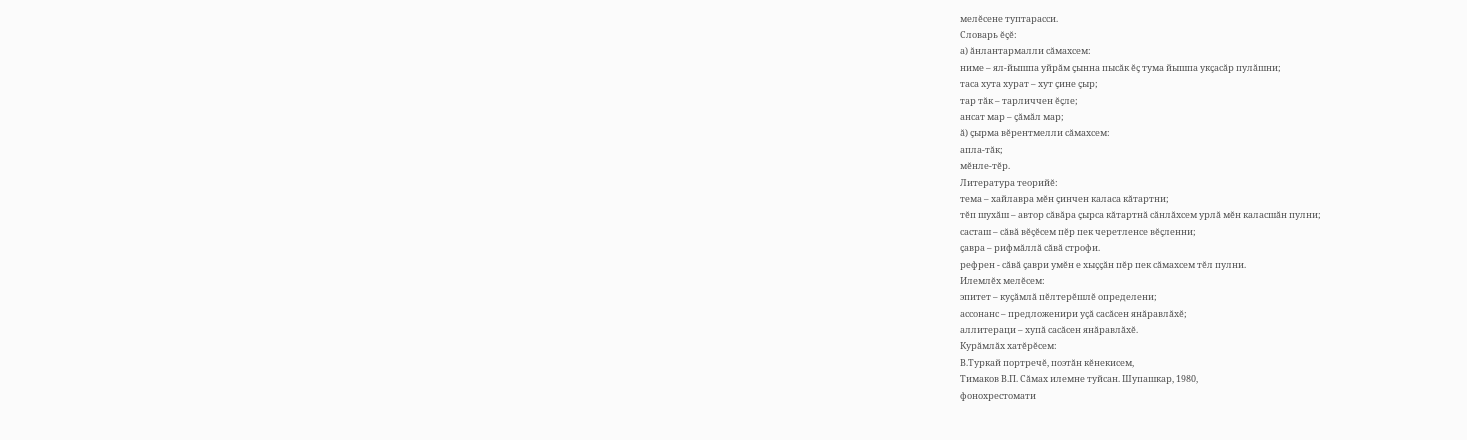мелĕсене туптарасси.
Словарь ĕçĕ:
а) ăнлантармалли сăмахсем:
ниме – ял-йышпа уйрăм çынна пысăк ĕç тума йышпа укçасăр пулăшни;
таса хута хурат – хут çине çыр;
тар тăк – тарличчен ĕçле;
ансат мар – çăмăл мар;
ă) çырма вĕрентмелли сăмахсем:
апла-тăк;
мĕнле-тĕр.
Литература теорийĕ:
тема – хайлавра мĕн çинчен каласа кăтартни;
тĕп шухăш – автор сăвăра çырса кăтартнă сăнлăхсем урлă мĕн каласшăн пулни;
састаш – сăвă вĕçĕсем пĕр пек черетленсе вĕçленни;
çавра – рифмăллă сăвă строфи.
рефрен - сăвă çаври умĕн е хыççăн пĕр пек сăмахсем тĕл пулни.
Илемлĕх мелĕсем:
эпитет – куçăмлă пĕлтерĕшлĕ определени;
ассонанс – предложенири уçă сасăсен янăравлăхĕ;
аллитераци – хупă сасăсен янăравлăхĕ.
Курăмлăх хатĕрĕсем:
В.Туркай портречĕ, поэтăн кĕнекисем,
Тимаков В.П. Сăмах илемне туйсан. Шупашкар, 1980,
фонохрестомати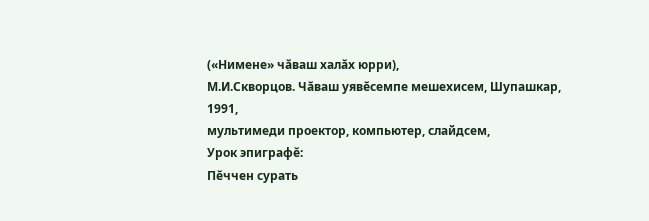(«Нимене» чăваш халăх юрри),
М.И.Скворцов. Чăваш уявĕсемпе мешехисем, Шупашкар, 1991,
мультимеди проектор, компьютер, слайдсем,
Урок эпиграфĕ:
Пĕччен сурать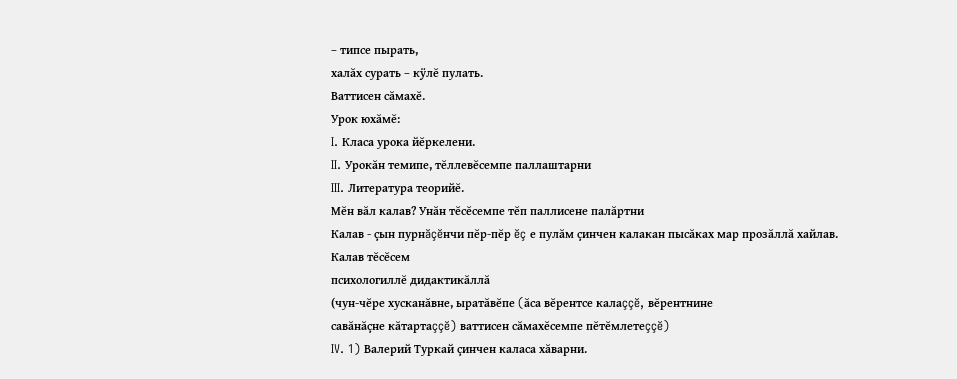– типсе пырать,
халăх сурать – кÿлĕ пулать.
Ваттисен сăмахĕ.
Урок юхăмĕ:
I. Класа урока йĕркелени.
II. Урокăн темипе, тĕллевĕсемпе паллаштарни
III. Литература теорийĕ.
Мĕн вăл калав? Унăн тĕсĕсемпе тĕп паллисене палăртни
Калав - çын пурнăçĕнчи пĕр-пĕр ĕç е пулăм çинчен калакан пысăках мар прозăллă хайлав.
Калав тĕсĕсем
психологиллĕ дидактикăллă
(чун-чĕре хусканăвне, ыратăвĕпе (ăса вĕрентсе калаççĕ, вĕрентнине
савăнăçне кăтартаççĕ) ваттисен сăмахĕсемпе пĕтĕмлетеççĕ)
IV. 1) Валерий Туркай çинчен каласа хăварни.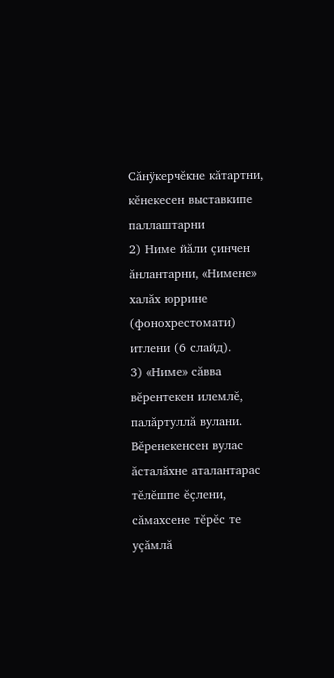Сăнÿкерчĕкне кăтартни, кĕнекесен выставкипе паллаштарни
2) Ниме йăли çинчен ăнлантарни, «Нимене» халăх юррине (фонохрестомати) итлени (6 слайд).
3) «Ниме» сăвва вĕрентекен илемлĕ, палăртуллă вулани.
Вĕренекенсен вулас ăсталăхне аталантарас тĕлĕшпе ĕçлени, сăмахсене тĕрĕс те уçăмлă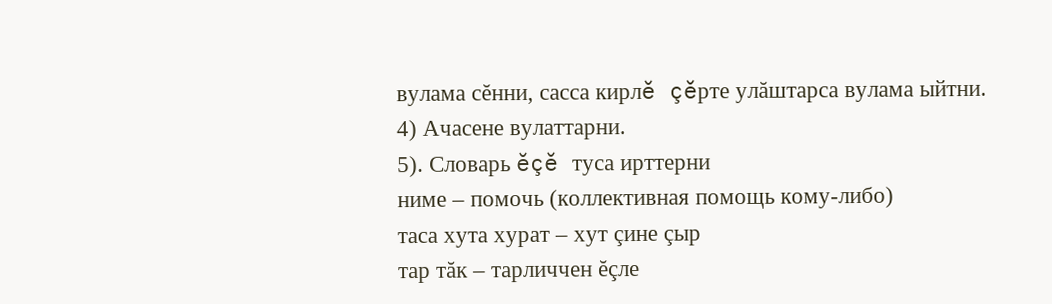вулама сĕнни, сасса кирлĕ çĕрте улăштарса вулама ыйтни.
4) Ачасене вулаттарни.
5). Словарь ĕçĕ туса ирттерни
ниме – помочь (коллективная помощь кому-либо)
таса хута хурат – хут çине çыр
тар тăк – тарличчен ĕçле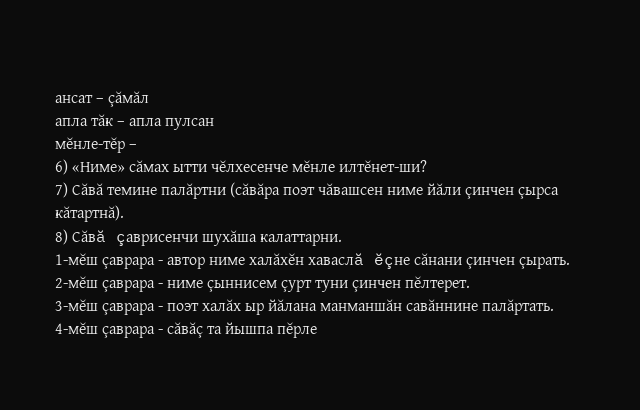ансат – çăмăл
апла тăк – апла пулсан
мĕнле-тĕр –
6) «Ниме» сăмах ытти чĕлхесенче мĕнле илтĕнет-ши?
7) Сăвă темине палăртни (сăвăра поэт чăвашсен ниме йăли çинчен çырса кăтартнă).
8) Сăвă çаврисенчи шухăша калаттарни.
1-мĕш çаврара - автор ниме халăхĕн хаваслă ĕçне сăнани çинчен çырать.
2-мĕш çаврара - ниме çыннисем çурт туни çинчен пĕлтерет.
3-мĕш çаврара - поэт халăх ыр йăлана манманшăн савăннине палăртать.
4-мĕш çаврара - сăвăç та йышпа пĕрле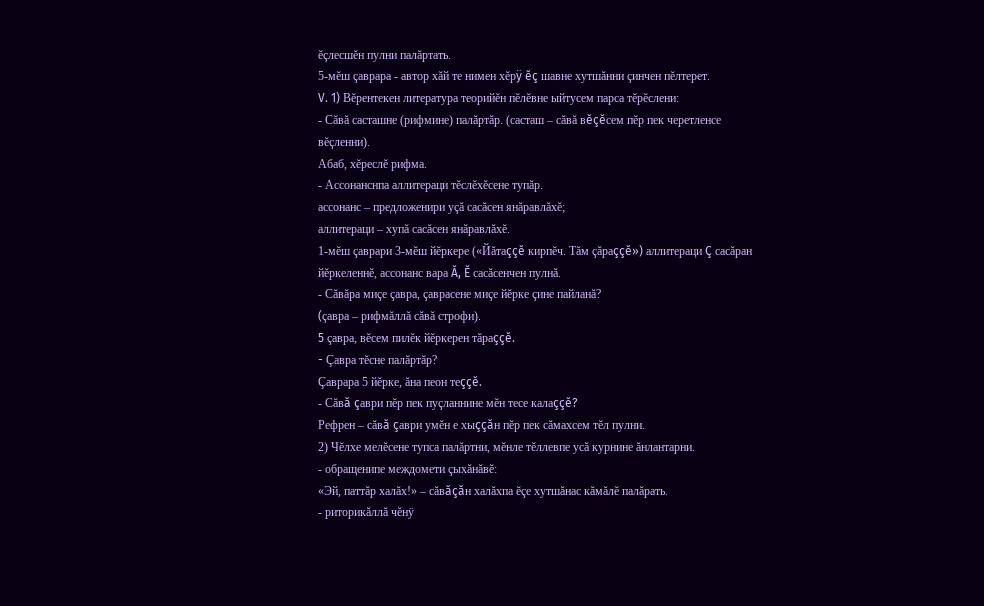ĕçлесшĕн пулни палăртать.
5-мĕш çаврара - автор хăй те нимен хĕрÿ ĕç шавне хутшăнни çинчен пĕлтерет.
V. 1) Вĕрентекен литература теорийĕн пĕлĕвне ыйтусем парса тĕрĕслени:
- Сăвă састашне (рифмине) палăртăр. (састаш – сăвă вĕçĕсем пĕр пек черетленсе вĕçленни).
Абаб, хĕреслĕ рифма.
- Ассонанснпа аллитераци тĕслĕхĕсене тупăр.
ассонанс – предложенири уçă сасăсен янăравлăхĕ;
аллитераци – хупă сасăсен янăравлăхĕ.
1-мĕш çаврари 3-мĕш йĕркере («Йăтаççĕ кирпĕч. Тăм çăраççĕ») аллитераци Ç сасăран йĕркеленнĕ, ассонанс вара Ă, Ĕ сасăсенчен пулнă.
- Сăвăра миçе çавра, çаврасене миçе йĕрке çине пайланă?
(çавра – рифмăллă сăвă строфи).
5 çавра, вĕсем пилĕк йĕркерен тăраççĕ.
- Çавра тĕсне палăртăр?
Çаврара 5 йĕрке, ăна пеон теççĕ.
- Сăвă çаври пĕр пек пуçланнине мĕн тесе калаççĕ?
Рефрен – сăвă çаври умĕн е хыççăн пĕр пек сăмахсем тĕл пулни.
2) Чĕлхе мелĕсене тупса палăртни, мĕнле тĕллевпе усă курнине ăнлантарни.
- обращенипе междомети çыхăнăвĕ:
«Эй, паттăр халăх!» – сăвăçăн халăхпа ĕçе хутшăнас кăмăлĕ палăрать.
- риторикăллă чĕнÿ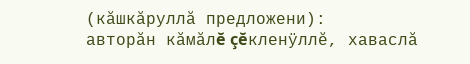(кăшкăруллă предложени):
авторăн кăмăлĕ çĕкленÿллĕ, хаваслă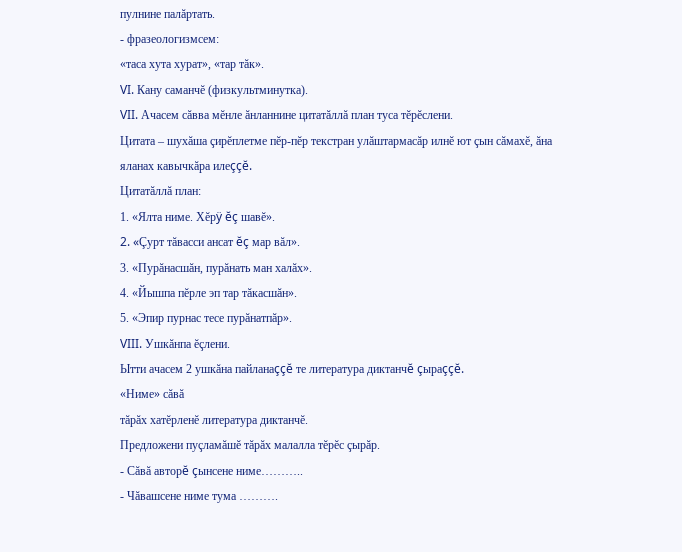пулнине палăртать.
- фразеологизмсем:
«таса хута хурат», «тар тăк».
VI. Кану саманчĕ (физкультминутка).
VII. Ачасем сăвва мĕнле ăнланнине цитатăллă план туса тĕрĕслени.
Цитата – шухăша çирĕплетме пĕр-пĕр текстран улăштармасăр илнĕ ют çын сăмахĕ, ăна яланах кавычкăра илеççĕ.
Цитатăллă план:
1. «Ялта ниме. Хĕрÿ ĕç шавĕ».
2. «Çурт тăвасси ансат ĕç мар вăл».
3. «Пурăнасшăн, пурăнать ман халăх».
4. «Йышпа пĕрле эп тар тăкасшăн».
5. «Эпир пурнас тесе пурăнатпăр».
VIII. Ушкăнпа ĕçлени.
Ытти ачасем 2 ушкăна пайланаççĕ те литература диктанчĕ çыраççĕ.
«Ниме» сăвă
тăрăх хатĕрленĕ литература диктанчĕ.
Предложени пуçламăшĕ тăрăх малалла тĕрĕс çырăр.
- Сăвă авторĕ çынсене ниме………..
- Чăвашсене ниме тума ……….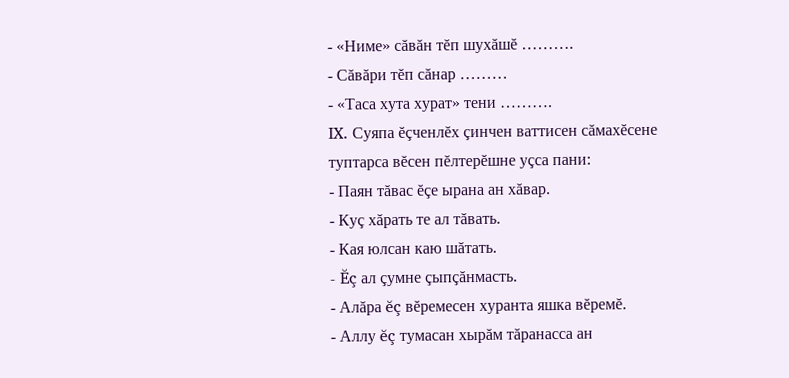- «Ниме» сăвăн тĕп шухăшĕ ……….
- Сăвăри тĕп сăнар ………
- «Таса хута хурат» тени ……….
IX. Суяпа ĕçченлĕх çинчен ваттисен сăмахĕсене туптарса вĕсен пĕлтерĕшне уçса пани:
- Паян тăвас ĕçе ырана ан хăвар.
- Куç хăрать те ал тăвать.
- Кая юлсан каю шăтать.
- Ĕç ал çумне çыпçăнмасть.
- Алăра ĕç вĕремесен хуранта яшка вĕремĕ.
- Аллу ĕç тумасан хырăм тăранасса ан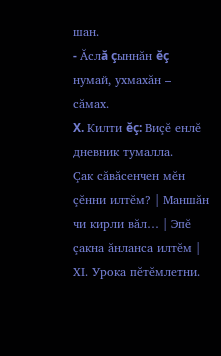шан.
- Ăслă çыннăн ĕç нумай, ухмахăн – сăмах.
X. Килти ĕç: Виçĕ енлĕ дневник тумалла.
Çак сăвăсенчен мĕн çĕнни илтĕм? | Маншăн чи кирли вăл… | Эпĕ çакна ăнланса илтĕм |
ХI. Урока пĕтĕмлетни.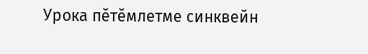Урока пĕтĕмлетме синквейн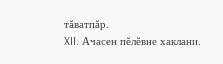тăватпăр.
XII. Ачасен пĕлĕвне хаклани.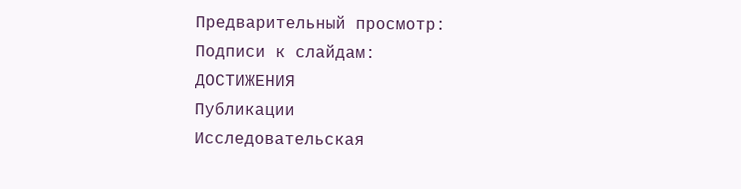Предварительный просмотр:
Подписи к слайдам:
ДОСТИЖЕНИЯ
Публикации
Исследовательская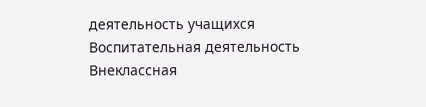деятельность учащихся
Воспитательная деятельность
Внеклассная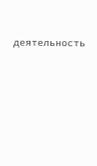деятельность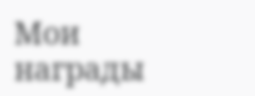Мои награды